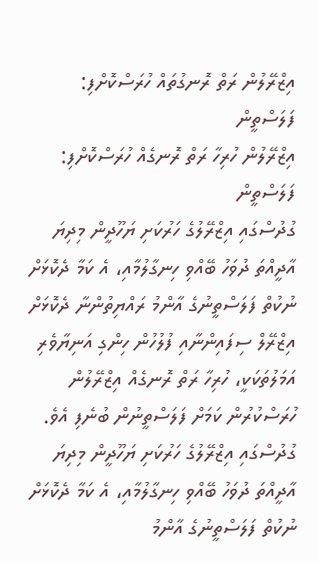އިޒްރޭލުން ރަތް ރޮނގުތައް ހުރަސްކޮށްފި: ފަލަސްތީން
އިޒްރޭލުން ހުރިހާ ރަތް ރޮނގެއް ހުރަސްކޮށްފި: ފަލަސްތީން
ގުދުސްގައި އިޒްރޭލުގެ ހަރުކަށި ޔަހޫދީން މިދިޔަ އާދީއްތަ ދުވަހު ބޭއްވި ހިނގާލުމާއި، އެ ކަމާ ދެކޮޅަށް ނުކުތް ފަލަސްތީނުގެ އާންމު ރައްޔިތުންނާ ދެކޮޅަށް އިޒްރޭލް ސިފައިންނާއި ފުލުހުން ހިންގި އަނިޔާވެރި އަމަލުތަކަކީ، ހުރިހާ ރަތް ރޮނގެއް އިޒްރޭލުން ހުރަސްކުރުން ކަމަށް ފަލަސްތީނުން ބުނެފި އެވެ.
ގުދުސްގައި އިޒްރޭލުގެ ހަރުކަށި ޔަހޫދީން މިދިޔަ އާދީއްތަ ދުވަހު ބޭއްވި ހިނގާލުމާއި، އެ ކަމާ ދެކޮޅަށް ނުކުތް ފަލަސްތީނުގެ އާންމު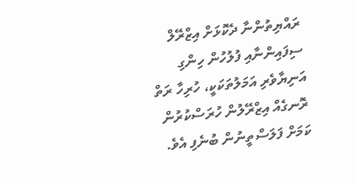ރައްޔިތުންނާ ދެކޮޅަށް އިޒްރޭލް ސިފައިންނާއި ފުލުހުން ހިންގި އަނިޔާވެރި އަމަލުތަކަކީ، ހުރިހާ ރަތް ރޮނގެއް އިޒްރޭލުން ހުރަސްކުރުން ކަމަށް ފަލަސްތީނުން ބުނެފި އެވެ.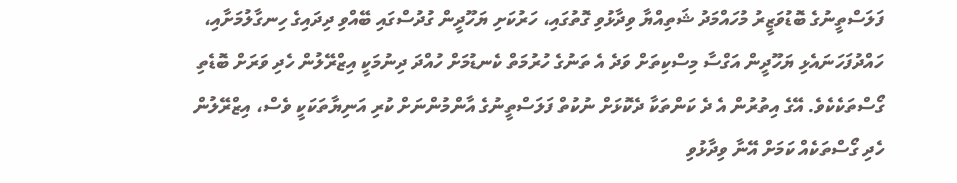ފަލަސްތީނުގެ ބޮޑުވަޒީރު މުހައްމަދު ޝަތިއްޔާ ވިދާޅުވި ގޮތުގައި، ހަރުކަށި ޔަހޫދީން ގުދުސްގައި ބޭއްވި ދިދައިގެ ހިނގާލުމަށާއި، ހައްދުފަހަނައެޅި ޔަހޫދީން އަގްސާ މިސްކިތަށް ވަދެ އެ ތަނުގެ ހުރުމަތް ކެނޑުމަށް ހުއްދަ ދިނުމަކީ އިޒްރޭލުން ހެދި ވަރަށް ބޮޑެތި ގޯސްތަކެކެވެ. އޭގެ އިތުރުން އެ ދެ ކަންތަކާ ދެކޮޅަށް ނުކުތް ފަލަސްތީނުގެ އާންމުންނަށް ކުރި އަނިޔާތަކަކީ ވެސް، އިޒްރޭލުން ހެދި ގޯސްތަކެއް ކަމަށް އޭނާ ވިދާޅުވި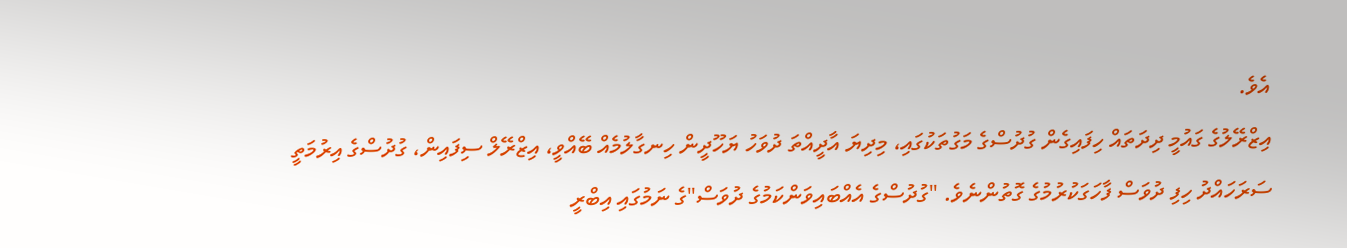އެވެ.
އިޒްރޭލުގެ ގައުމީ ދިދަތައް ހިފައިގެން ގުދުސްގެ މަގުތަކުގައި، މިދިޔަ އާދީއްތަ ދުވަހު ޔަހޫދީން ހިނގާލުމެއް ބޭއްވީ، އިޒްރޭލް ސިފައިން، ގުދުސްގެ އިރުމަތީ ސަރަހައްދު ހިފި ދުވަސް ފާހަގަކުރުމުގެ ގޮތުންނެވެ. "ގުދުސްގެ އެއްބައިވަންކަމުގެ ދުވަސް"ގެ ނަމުގައި އިބްރީ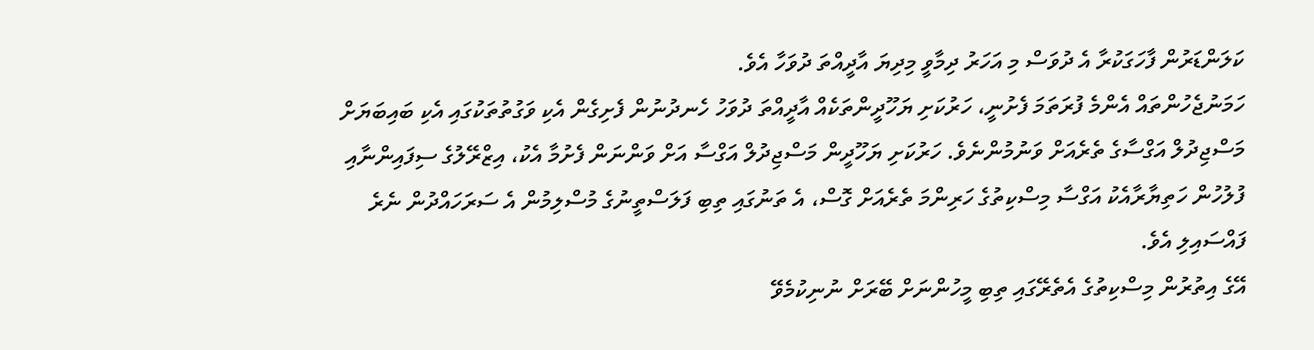ކަލަންޑަރުން ފާހަގަކުރާ އެ ދުވަސް މި އަހަރު ދިމާވީ މިދިޔަ އާދީއްތަ ދުވަހާ އެވެ.
ހަމަނުޖެހުންތައް އެންމެ ފުރަތަމަ ފެށުނީ، ހަރުކަށި ޔަހޫދީންތަކެއް އާދީއްތަ ދުވަހު ހެނދުނުން ފެށިގެން އެކި ވަގުތުތަކުގައި އެކި ބައިބަޔަށް މަސްޖިދުލް އަގްސާގެ ތެރެއަށް ވަނުމުންނެވެ. ހަރުކަށި ޔަހޫދީން މަސްޖިދުލް އަގްސާ އަށް ވަންނަން ފެށުމާ އެކު، އިޒްރޭލުގެ ސިފައިންނާއި ފުލުހުން ހަތިޔާރާއެކު އަގްސާ މިސްކިތުގެ ހަރިންމަ ތެރެއަށް ގޮސް، އެ ތަނުގައި ތިބި ފަލަސްތީނުގެ މުސްލިމުން އެ ސަރަހައްދުން ނެރެ ފައްސައިލި އެވެ.
އޭގެ އިތުރުން މިސްކިތުގެ އެތެރޭގައި ތިބި މީހުންނަށް ބޭރަށް ނުނިކުމެވޭ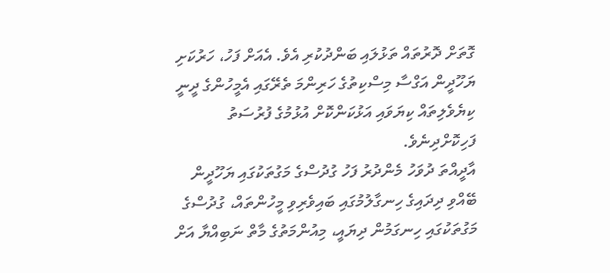ގޮތަށް ދޮރުތައް ތަޅުލައި ބަންދުކުރި އެވެ. އެއަށް ފަހު، ހަރުކަށި ޔަހޫދީން އަގްސާ މިސްކިތުގެ ހަރިންމަ ތެރޭގައި އެމީހުންގެ ދީނީ ކިޔެވެލިތައް ކިޔަވައި އަޅުކަންކޮށް އުޅުމުގެ ފުރުސަތު ފަހިކޮށްދިނެވެ.
އާދީއްތަ ދުވަހު މެންދުރު ފަހު ގުދުސްގެ މަގުތަކުގައި ޔަހޫދީން ބޭއްވި ދިދައިގެ ހިނގާލުމުގައި ބައިވެރިވި މީހުންތައް، ގުދުސްގެ މަގުތަކުގައި ހިނގަމުން ދިޔައީ، މިއުންމަތުގެ މާތް ނަބިއްޔާ އަށް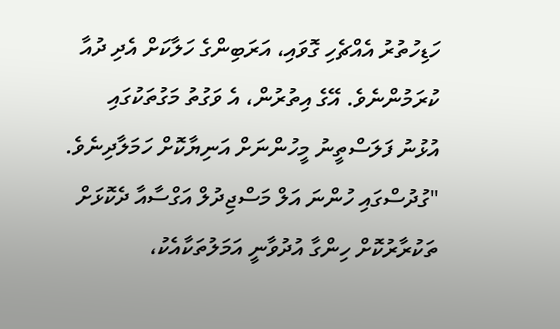ހަޑިހުތުރު އެއްޗެހި ގޮވައި، އަރަބިންގެ ހަލާކަށް އެދި ދުއާ ކުރަމުންނެވެ. އޭގެ އިތުރުން، އެ ވަގުތު މަގުތަކުގައި އުޅުނު ފަލަސްތީނު މީހުންނަށް އަނިޔާކޮށް ހަމަލާދިނެވެ.
"ގުދުސްގައި ހުންނަ އަލް މަސްޖިދުލް އަގްސާއާ ދެކޮޅަށް ތަކުރާރުކޮށް ހިންގާ އުދުވާނީ އަމަލުތަކާއެކު،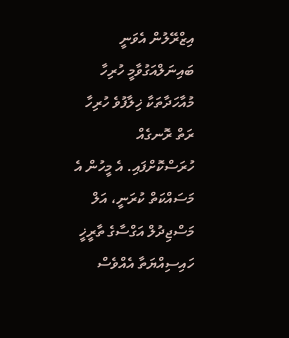އިޒްރޭލުން އެވަނީ ބައިނަލްއަގުވާމީ ހުރިހާ މުއާހަދާތަކާ ޚިލާފުވެ ހުރިހާ ރަތް ރޮނގެއް ހުރަސްކޮށްފައި. އެ މީހުން އެ މަސައްކަތް ކުރަނީ، އަލް މަސްޖިދުލް އަގްސާގެ ތާރީޚީ ހައިސިއްޔަތާ އެއްވެސް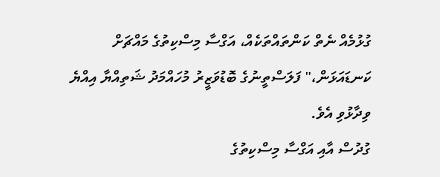ގުޅުމެއް ނެތް ކަންތައްތަކެއް، އަގްސާ މިސްކިތުގެ މައްޗަށް ކަނޑައަޅަން،" ފަލަސްތީނުގެ ބޮޑުވަޒީރު މުހައްމަދު ޝަތިއްޔާ އިއްޔެ ވިދާޅުވި އެވެ.
ގުދުސް އާއި އަގްސާ މިސްކިތުގެ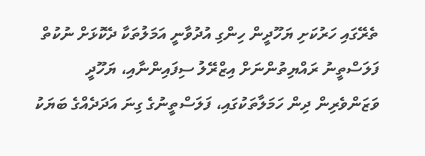ތެރޭގައި ހަރުކަށި ޔަހޫދީން ހިންގި އުދުވާނީ އަމަލުތަކާ ދެކޮޅަށް ނުކުތް ފަލަސްތީނު ރައްޔިތުންނަށް އިޒްރޭލު ސިފައިންނާއި، ޔަހޫދީ ވަޒަންވެރިން ދިން ހަމަލާތަކުގައި، ފަލަސްތީނުގެ ގިނަ އަދަދެއްގެ ބަޔަކު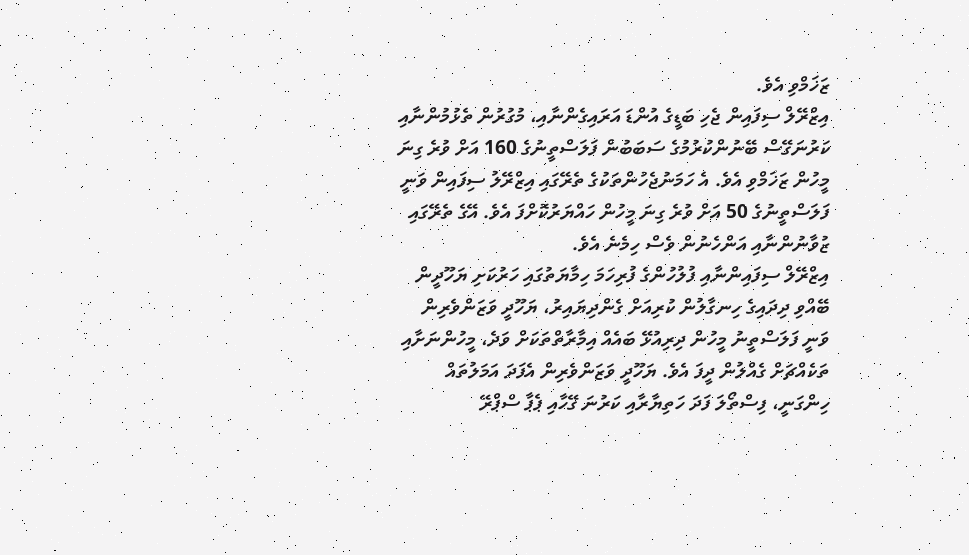ޒަޚަމްވި އެވެ.
އިޒްރޭލް ސިފައިން ޖެހި ބަޑީގެ އުންޑަ އަރައިގެންނާއި، މުގުރުން ތެޅުމުންނާއި ކަރުނަގޭސް ބޭނުންކުރުމުގެ ސަބަބުން ފަލަސްތީނުގެ 160 އަށް ވުރެ ގިނަ މީހުން ޒަޚަމްވި އެވެ. އެ ހަމަނުޖެހުންތަކުގެ ތެރޭގައި އިޒްރޭލު ސިފައިން ވަނީ ފަލަސްތީނުގެ 50 އަށް ވުރެ ގިނަ މީހުން ހައްޔަރުކޮށްފަ އެވެ. އޭގެ ތެރޭގައި ޒުވާނުންނާއި އަންހެނުން ވެސް ހިމެނެ އެވެ.
އިޒްރޭލް ސިފައިންނާއި ފުލުހުންގެ ފުރިހަމަ ހިމާޔަތުގައި ހަރުކަށި ޔަހޫދީން ބޭއްވި ދިދައިގެ ހިނގާލުން ކުރިއަށް ގެންދިޔައިރު، ޔަހޫދީ ވަޒަންވެރިން ވަނީ ފަލަސްތީނު މީހުން ދިރިއުޅޭ ބައެއް އިމާރާތްތަކަށް ވަދެ، މީހުންނަށާއި ތަކެއްޗަށް ގެއްލުން ދީފަ އެވެ. ޔަހޫދީ ވަޒަންވެރިން އެފަދަ އަމަލުތައް ހިންގަނީ، ފިސްތޯލަ ފަދަ ހަތިޔާރާއި ކަރުނަ ގޭހާއި ޕެޕާ ސްޕްރޭ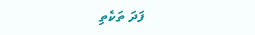ފަދަ ތަކެތި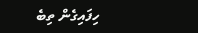ހިފައިގެން ތިބެ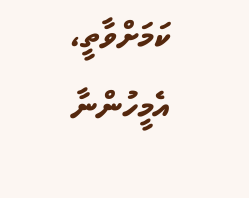ކަމަށްވާތީ، އެމީހުންނާ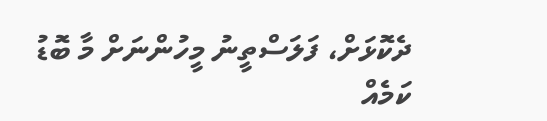ދެކޮޅަށް، ފަލަސްތީނު މީހުންނަށް މާ ބޮޑު ކަމެއް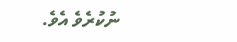ނުކުރެވެ އެވެ.